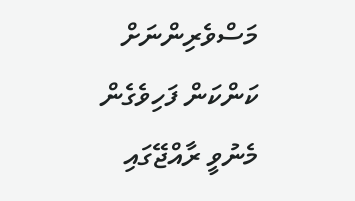މަސްވެރިންނަށް ކަންކަން ފަހިވެގެން މެނުވީ ރާއްޖޭގައި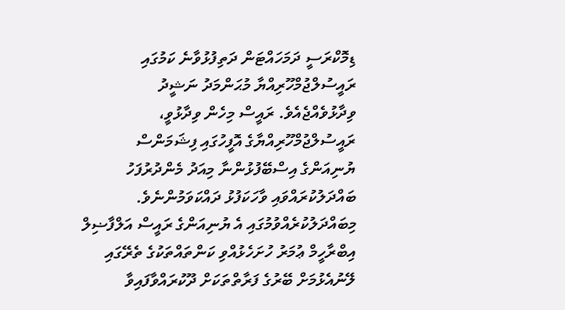ޑިމޮކްރަސީ ދަމަހައްޓަން ދަތިފުޅުވާނެ ކަމުގައި ރައީސުލްޖުމްހޫރިއްޔާ މުޙަންމަދު ނަޝީދު ވިދާޅުވެއްޖެއެވެ. ރައީސް މިހެން ވިދާޅުވީ، ރައީސުލްޖުމްހޫރިއްޔާގެ އޮފީހުގައި ފިޝަމަންސް ޔުނިއަންގެ އިސްބޭފުޅުންނާ މިއަދު މެންދުރުފަހު ބައްދަލުކުރައްވައި ވާހަކަފުޅު ދައްކަވަމުންނެވެ.
މިބައްދަލުކުރެއްވުމުގައި އެ ޔުނިއަންގެ ރައީސް އަލްފާޟިލް އިބްރާހީމް ޢުމަރު ހުށަހެޅުއްވި ކަންތައްތަކުގެ ތެރޭގައި ލޭނުއެޅުމަށް ބޭރުގެ ފަރާތްތަކަށް ދޫކުރައްވާފައިވާ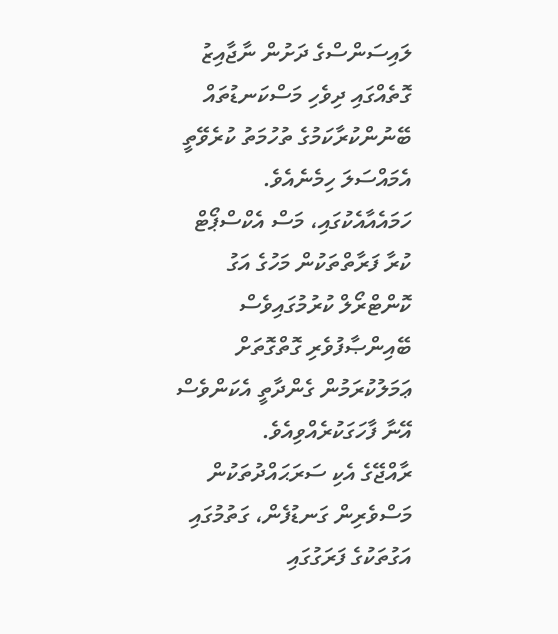ލައިސަންސްގެ ދަށުން ނާޖާއިޒު ގޮތެއްގައި ދިވެހި މަސްކަނޑުތައް ބޭނުންކުރާކަމުގެ ތުހުމަތު ކުރެވޭތީ އެމައްސަލަ ހިމެނެއެވެ. ހަމައެއާއެކުގައި، މަސް އެކްސްޕޯޓް ކުރާ ފަރާތްތަކުން މަހުގެ އަގު ކޮންޓްރޯލް ކުރުމުގައިވެސް ބޭއިންޞާފުވެރި ގޮތްގޮތަށް ޢަމަލުކުރަމުން ގެންދާތީ އެކަންވެސް އޭނާ ފާހަގަކުރެއްވިއެވެ.
ރާއްޖޭގެ އެކި ސަރަޙައްދުތަކުން މަސްވެރިން ގަނޑުފެން، ގަތުމުގައި އަގުތަކުގެ ފަރަގުގައި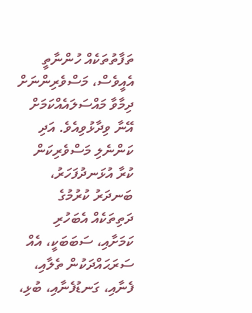ތަފާތުތަކެއް ހުންނާތީ އެއީވެސް، މަސްވެރިންނަށް ދިމާވާ މައްސަލައެއްކަމަށް އޭނާ ވިދާޅުވިއެވެ. އަދި ކަންނެލި މަސްވެރިކަން ކުރާ އުޅަނދުފަހަރު، ބަނދަރު ކުރުމުގެ ދަތިތަކެއް އެބަހުރި ކަމަށާއި، ސަބަބަކީ، އެއް ސަރަޙައްދަކުން ތެލާއި، ފެނާއި، ގަނޑުފެނާއި، ބުޅި،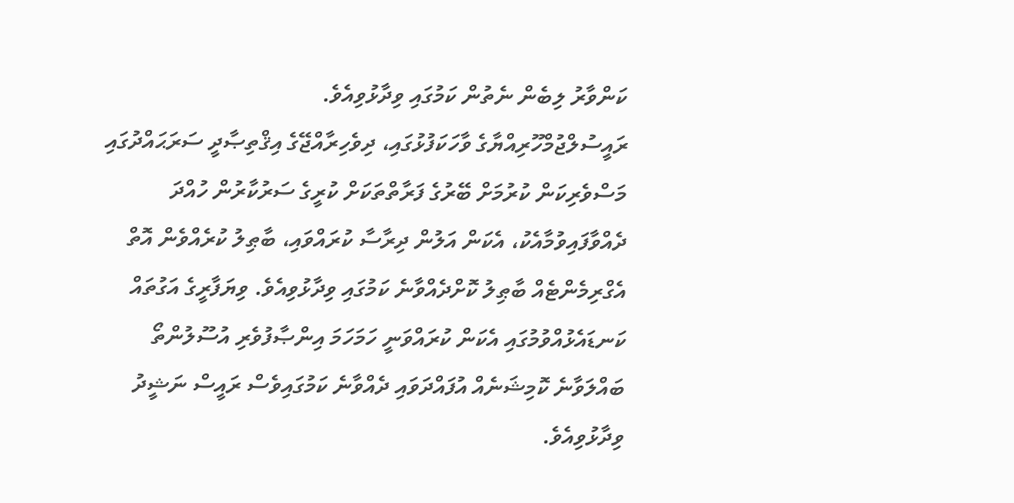ކަންވާރު ލިބެން ނެތުން ކަމުގައި ވިދާޅުވިއެވެ.
ރައީސުލްޖުމްހޫރިއްޔާގެ ވާހަކަފުޅުގައި، ދިވެހިރާއްޖޭގެ އިޤްތިޞާދީ ސަރަޙައްދުގައި މަސްވެރިކަން ކުރުމަށް ބޭރުގެ ފަރާތްތަކަށް ކުރީގެ ސަރުކާރުން ހުއްދަ ދެއްވާފައިވުމާއެކު، އެކަން އަލުން ދިރާސާ ކުރައްވައި، ބާޠިލު ކުރެއްވެން އޮތް އެގްރިމެންޓެއް ބާޠިލު ކޮށްދެއްވާނެ ކަމުގައި ވިދާޅުވިއެވެ. ވިޔަފާރީގެ އަގުތައް ކަނޑައެޅުއްވުމުގައި އެކަން ކުރައްވަނީ ހަމަހަމަ އިންޞާފުވެރި އުސޫލުންތޯ ބައްލަވާނެ ކޮމިޝަނެއް އުފައްދަވައި ދެއްވާނެ ކަމުގައިވެސް ރައީސް ނަޝީދު ވިދާޅުވިއެވެ.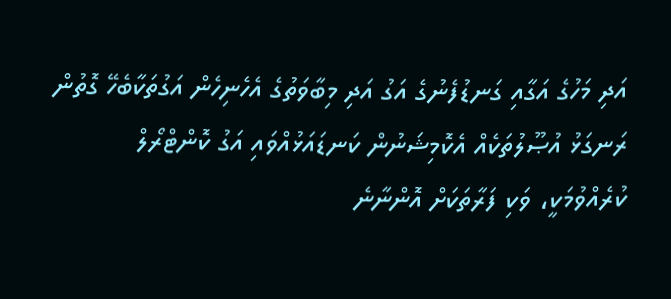އަދި މަހުގެ އަގާއި ގަނޑުފެނުގެ އަގު އަދި މިބާވަތުގެ އެހެނިހެން އަގުތަކާބެހޭ ގޮތުން ރަނގަޅު އުޞޫލުތަކެއް އެކޮމިޝަނުން ކަނޑައަޅުއްވައި އަގު ކޮންޓްރޯލް ކުރެއްވުމަކީ، ވަކި ފަރާތަކަށް އޮންނާނެ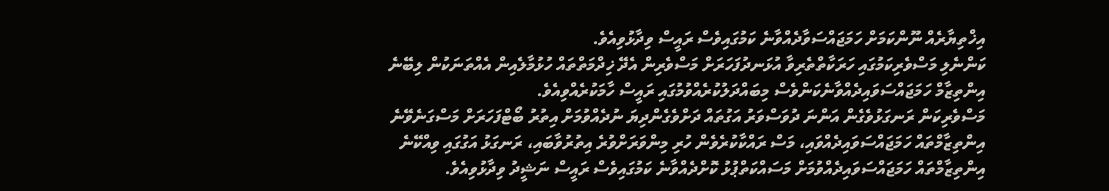އިޚްތިޔާރެއް ނޫންކަމަށް ހަމަޖައްސަވާދެއްވާނެ ކަމުގައިވެސް ރައީސް ވިދާޅުވިއެވެ.
ކަންނެލި މަސްވެރިކަމުގައި ހަރަކާތްތެރިވާ އުޅަނދުފަހަރަށް މަސްވެރިން އެދޭ ޚިދްމަތްތައް ހުޅުމާލެއިން އެއްތަނަކުން ލިބޭނެ އިންތިޒާމް ހަމަޖައްސަވައިދެއްވާނެކަންވެސް މިބައްދަލުކުރެއްވުމުގައި ރައީސް ހާމަކުރެއްވިއެވެ.
މަސްވެރިކަން ރަނގަޅުވެގެން އަންނަ ދުވަސްވަރު އަގުތައް ދަށްވެގެންދިޔަ ނުދެއްވުމަށް އިތުރު ބޯޓްފަހަރަށް މަސްގަނެވޭނެ އިންތިޒާމްތައް ހަމަޖައްސަވައިދެއްވައި، މަސް ރައްކާކުރެވެން ހުރި މިންވަރަށްވުރެ އިތުރުވާބައި، ރަނގަޅު އަގުގައި ވިއްކޭނެ އިންތިޒާމްތައް ހަމަޖައްސަވައިދެއްވުމަށް މަސައްކަތްޕުޅު ކޮށްދެއްވާނެ ކަމުގައިވެސް ރައީސް ނަޝީދު ވިދާޅުވިއެވެ.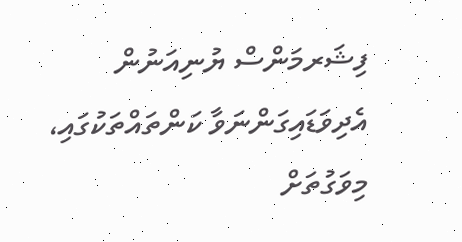ފިޝަރމަންސް ޔުނިއަނުން އެދިވަޑައިގަންނަވާ ކަންތައްތަކުގައި، މިވަގުތަށް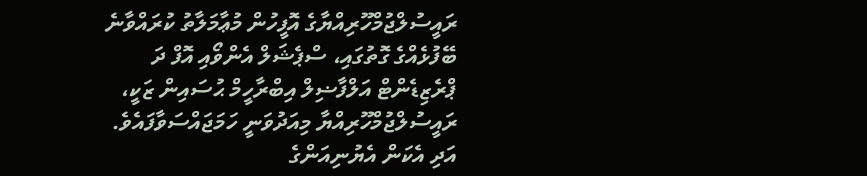ރައީސުލްޖުމްހޫރިއްޔާގެ އޮފީހުން މުޢާމަލާތު ކުރައްވާނެ ބޭފުޅެއްގެ ގޮތުގައި، ސްޕެޝަލް އެންވޯއި އޮފް ދަ ޕްރެޒިޑެންޓް އަލްފާޟިލް އިބްރާހީމް ޙުސައިން ޒަކީ، ރައީސުލްޖުމްހޫރިއްޔާ މިއަދުވަނީ ހަމަޖައްސަވާފައެވެ. އަދި އެކަން އެޔުނިއަންގެ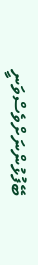ބޭފުޅުންނަށްވެސްވަނީ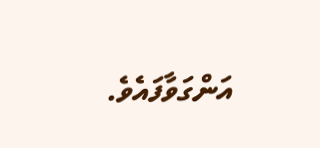އަންގަވާފައެވެ.